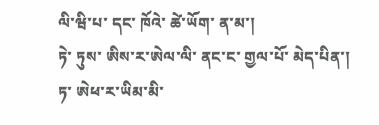ལི་ཝི་པ་ དང་ ཁོའེ་ ཚེ་ཡོག་ ན་མ་།
ཏེ་ ཏུས་ ཨིས་ར་ཨེལ་ལི་ ནང་ང་ གྱལ་པོ་ མེད་པིན་།
ཏ་ ཨེཕ་ར་ཡིམ་མི་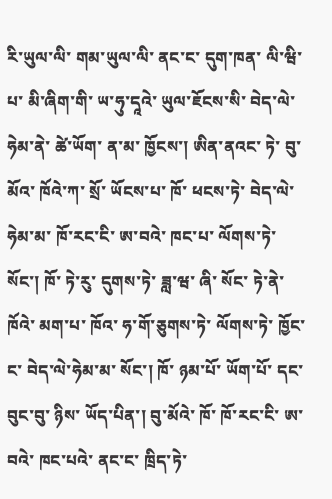རི་ཡུལ་ལི་ གམ་ཡུལ་ལི་ ནང་ང་ དུག་ཁན་ ལི་ཝི་པ་ མི་ཞིག་གི་ ཡ་ཧུ་དཱའེ་ ཡུལ་ཇོངས་སི་ བེད་ལེ་ཧེམ་ནེ་ ཚེ་ཡོག་ ན་མ་ ཁྱོངས་། ཨིན་ནའང་ ཏེ་ བུ་མོའ་ ཁོའེ་ཀ་ སྲོ་ ཡོངས་པ་ ཁོ་ ཕངས་ཏེ་ བེད་ལེ་ཧེམ་མ་ ཁོ་རང་ངི་ ཨ་བའེ་ ཁང་པ་ ལོགས་ཏེ་ སོང་། ཁོ་ ཏེ་རུ་ དུགས་ཏེ་ ཟླ་ཝ་ ཞི་ སོང་ ཏེ་ནེ་ ཁོའེ་ མག་པ་ ཁོའ་ ཧ་གོ་ཅུགས་ཏེ་ ལོགས་ཏེ་ ཁྱོང་ང་ བེད་ལེ་ཧེམ་མ་ སོང་། ཁོ་ ཉམ་པོ་ ཡོག་པོ་ དང་ བུང་བུ་ ཉིས་ ཡོད་པིན་། བུ་མོའེ་ ཁོ་ ཁོ་རང་ངི་ ཨ་བའེ་ ཁང་པའེ་ ནང་ང་ ཁྲིད་ཏེ་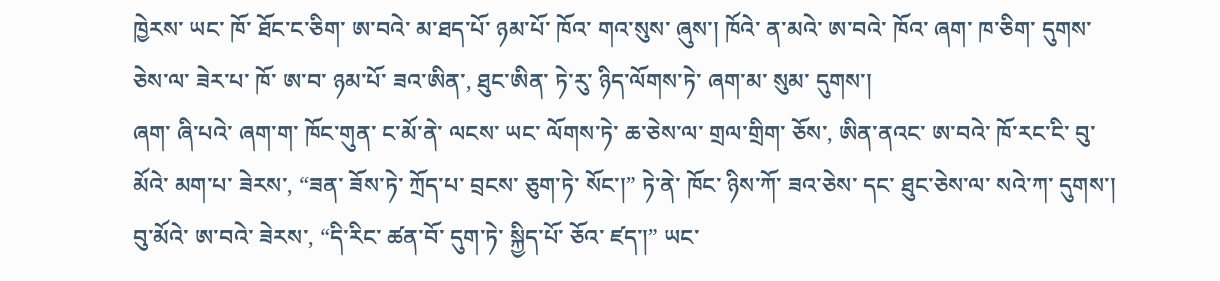ཁྱེརས་ ཡང་ ཁོ་ ཐོང་ང་ཅིག་ ཨ་བའེ་ མ་ཐད་པོ་ ཉམ་པོ་ ཁོའ་ གའ་སུས་ ཞུས་། ཁོའེ་ ན་མའེ་ ཨ་བའེ་ ཁོའ་ ཞག་ ཁ་ཅིག་ དུགས་ཅེས་ལ་ ཟེར་པ་ ཁོ་ ཨ་བ་ ཉམ་པོ་ ཟའ་ཨིན་, ཐུང་ཨིན་ ཏེ་རུ་ ཉིད་ལོགས་ཏེ་ ཞག་མ་ སུམ་ དུགས་།
ཞག་ ཞི་པའེ་ ཞག་ག་ ཁོང་གུན་ ང་མོ་ནེ་ ལངས་ ཡང་ ལོགས་ཏེ་ ཆ་ཅེས་ལ་ གྲལ་གྲིག་ ཅོས་, ཨིན་ནའང་ ཨ་བའེ་ ཁོ་རང་ངི་ བུ་མོའེ་ མག་པ་ ཟེརས་, “ཟན་ ཟོས་ཏེ་ ཀྲོད་པ་ བྲངས་ ཅུག་ཏེ་ སོང་།” ཏེ་ནེ་ ཁོང་ ཉིས་ཀོ་ ཟའ་ཅེས་ དང་ ཐུང་ཅེས་ལ་ སའེ་ཀ་ དུགས་། བུ་མོའེ་ ཨ་བའེ་ ཟེརས་, “དི་རིང་ ཚན་བོ་ དུག་ཏེ་ སྐྱིད་པོ་ ཅོའ་ ཛད་།” ཡང་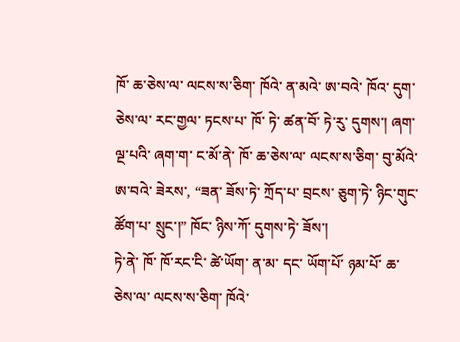ཁོ་ ཆ་ཅེས་ལ་ ལངས་ས་ཅིག་ ཁོའེ་ ན་མའེ་ ཨ་བའེ་ ཁོའ་ དུག་ཅེས་ལ་ རང་གྱལ་ ཏངས་པ་ ཁོ་ ཏེ་ ཚན་བོ་ ཏེ་རུ་ དུགས་། ཞག་ ལྔ་པའི་ ཞག་ག་ ང་མོ་ནེ་ ཁོ་ ཆ་ཅེས་ལ་ ལངས་ས་ཅིག་ བུ་མོའེ་ ཨ་བའེ་ ཟེརས་, “ཟན་ ཟོས་ཏེ་ ཀྲོད་པ་ བྲངས་ ཅུག་ཏེ་ ཉིང་གུང་ ཚོག་པ་ སྲུང་།” ཁོང་ ཉིས་ཀོ་ དུགས་ཏེ་ ཟོས་།
ཏེ་ནེ་ ཁོ་ ཁོ་རང་ངི་ ཚེ་ཡོག་ ན་མ་ དང་ ཡོག་པོ་ ཉམ་པོ་ ཆ་ཅེས་ལ་ ལངས་ས་ཅིག་ ཁོའེ་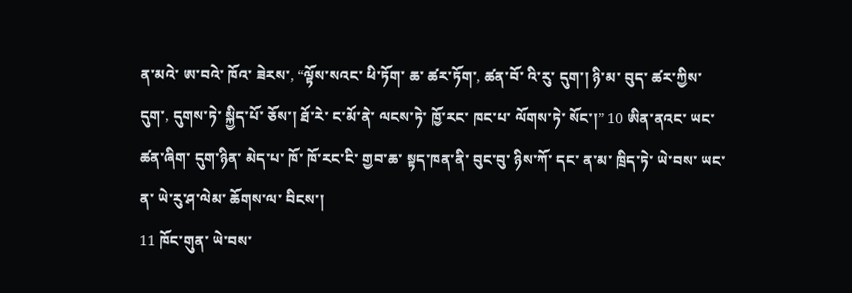ན་མའེ་ ཨ་བའེ་ ཁོའ་ ཟེརས་, “ལྟོས་སའང་ ཕི་ཏོག་ ཆ་ ཚར་ཏོག་, ཚན་བོ་ འི་རུ་ དུག་། ཉི་མ་ བུད་ ཚར་ཀྱིས་ དུག་, དུགས་ཏེ་ སྐྱིད་པོ་ ཅོས་། ཐོ་རེ་ ང་མོ་ནེ་ ལངས་ཏེ་ ཁྱོ་རང་ ཁང་པ་ ལོགས་ཏེ་ སོང་།” 10 ཨིན་ནའང་ ཡང་ ཚན་ཞིག་ དུག་ཉིན་ མེད་པ་ ཁོ་ ཁོ་རང་ངི་ གྱབ་ཆ་ སྟད་ཁན་ནི་ བུང་བུ་ ཉིས་ཀོ་ དང་ ན་མ་ ཁྲིད་ཏེ་ ཡེ་བས་ ཡང་ན་ ཡེ་རུ་ཤ་ལེམ་ ཆོགས་ལ་ བིངས་།
11 ཁོང་གུན་ ཡེ་བས་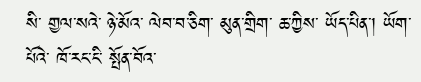སི་ གྱལ་སའེ་ ཉེ་མོའ་ ལེབ་བ་ཅིག་ མུན་གྲིག་ ཆ་ཀྱིས་ ཡོད་པིན་། ཡོག་པོའེ་ ཁོ་རང་ངི་ སྤོན་བོའ་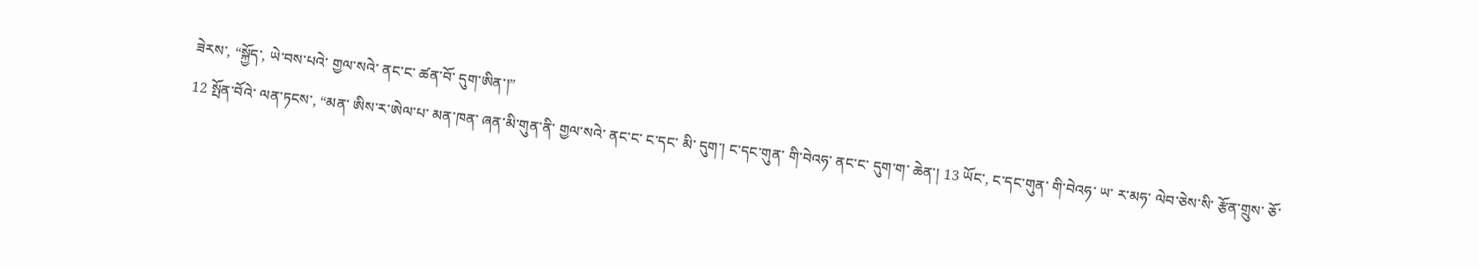ཟེརས་, “སྐྱོད་, ཡེ་བས་པའེ་ གྱལ་སའེ་ ནང་ང་ ཚན་བོ་ དུག་ཨིན་།”
12 སྤོན་བོའེ་ ལན་ཏངས་, “མན་ ཨིས་ར་ཨེལ་པ་ མན་ཁན་ ཞན་མི་གུན་ནི་ གྱལ་སའེ་ ནང་ང་ ང་དང་ མི་ དུག་། ང་དང་གུན་ གི་བེའཧ་ ནང་ང་ དུག་ག་ ཆེན་། 13 ཡོང་, ང་དང་གུན་ གི་བེའཧ་ ཡ་ ར་མཧ་ ལེབ་ཅེས་སི་ རྩོན་གྲུས་ ཅོ་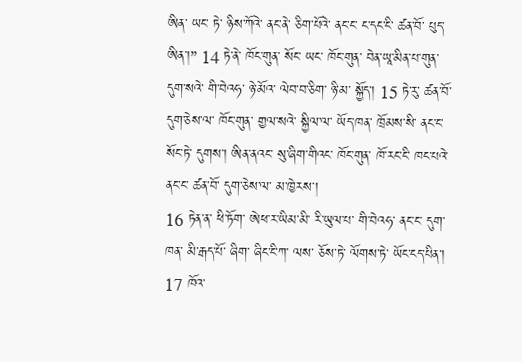ཨིན་ ཡང་ ཏེ་ ཉིས་ཀོའེ་ ནང་ནེ་ ཅིག་པོའེ་ ནང་ང་ ང་དང་ངི་ ཚན་བོ་ པུད་ཨིན་།” 14 ཏེ་ནེ་ ཁོང་གུན་ སོང་ ཡང་ ཁོང་གུན་ བེན་ཡཱ་མིན་པ་གུན་ དུག་སའེ་ གི་བེའཧ་ ཉེ་མོའ་ ལེབ་བ་ཅིག་ ཉི་མ་ སྐྱོད་། 15 ཏེ་རུ་ ཚན་བོ་ དུག་ཅེས་ལ་ ཁོང་གུན་ གྱལ་སའེ་ སྐྱིལ་ལ་ ཡོད་ཁན་ ཁྲོམས་སི་ ནང་ང་ སོང་ཏེ་ དུགས་། ཨིན་ནའང་ སུ་ཞིག་གིའང་ ཁོང་གུན་ ཁོ་རང་ངི་ ཁང་པའེ་ ནང་ང་ ཚན་བོ་ དུག་ཅེས་ལ་ མ་ཁྱེརས་།
16 ཏེན་ན་ ཕི་ཏོག་ ཨེཕ་ར་ཡིམ་མི་ རི་ཡུལ་པ་ གི་བེའཧ་ ནང་ང་ དུག་ཁན་ མི་རྒད་པོ་ ཞིག་ ཞིང་ངི་ཀ་ ལས་ ཅོས་ཏེ་ ལོགས་ཏེ་ ཡོང་ངད་པིན་། 17 ཁོའ་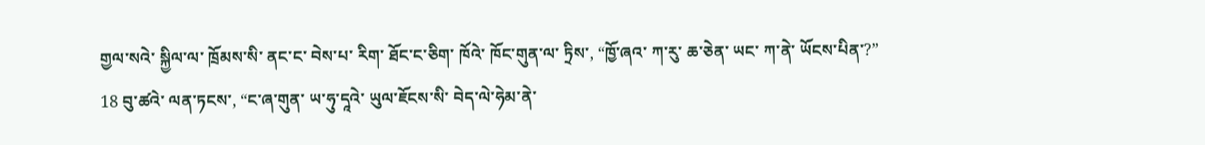གྱལ་སའེ་ སྐྱིལ་ལ་ ཁྲོམས་སི་ ནང་ང་ བེས་པ་ རིག་ ཐོང་ང་ཅིག་ ཁོའེ་ ཁོང་གུན་ལ་ ཏྲིས་, “ཁྱོ་ཞའ་ ཀ་རུ་ ཆ་ཅེན་ ཡང་ ཀ་ནེ་ ཡོངས་པིན་?”
18 བུ་ཚའེ་ ལན་ཏངས་, “ང་ཞ་གུན་ ཡ་ཧུ་དཱའེ་ ཡུལ་ཇོངས་སི་ བེད་ལེ་ཧེམ་ནེ་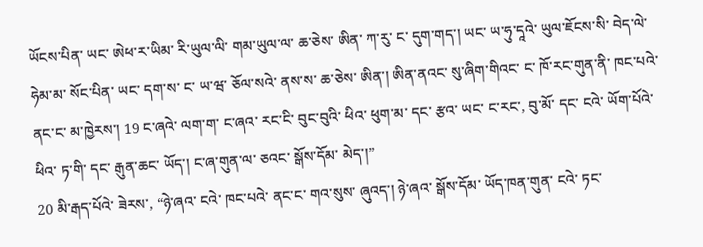ཡོངས་པིན་ ཡང་ ཨེཕ་ར་ཡིམ་ རི་ཡུལ་ལི་ གམ་ཡུལ་ལ་ ཆ་ཅེས་ ཨིན་ ཀ་རུ་ ང་ དུག་གད་། ཡང་ ཡ་ཧུ་དཱའེ་ ཡུལ་ཇོངས་སི་ བེད་ལེ་ཧེམ་མ་ སོང་པིན་ ཡང་ དག་ས་ ང་ ཡ་ཝ་ ཅོལ་སའེ་ ནས་ས་ ཆ་ཅེས་ ཨིན་། ཨིན་ནའང་ སུ་ཞིག་གིའང་ ང་ ཁོ་རང་གུན་ནི་ ཁང་པའེ་ ནང་ང་ མ་ཁྱེརས་། 19 ང་ཞའེ་ ལག་ག་ ང་ཞའ་ རང་ངི་ བུང་བུའི་ ཕིའ་ ཕུག་མ་ དང་ རྩའ་ ཡང་ ང་རང་, བུ་མོ་ དང་ ངའེ་ ཡོག་པོའེ་ ཕིའ་ ཏ་གི་ དང་ རྒུན་ཆང་ ཡོད་། ང་ཞ་གུན་ལ་ ཅའང་ སྒོས་དོམ་ མེད་།”
20 མི་རྒད་པོའེ་ ཟེརས་, “ཉེ་ཞའ་ ངའེ་ ཁང་པའེ་ ནང་ང་ གའ་སུས་ ཞུའད་། ཉེ་ཞའ་ སྒོས་དོམ་ ཡོད་ཁན་གུན་ ངའེ་ ཏང་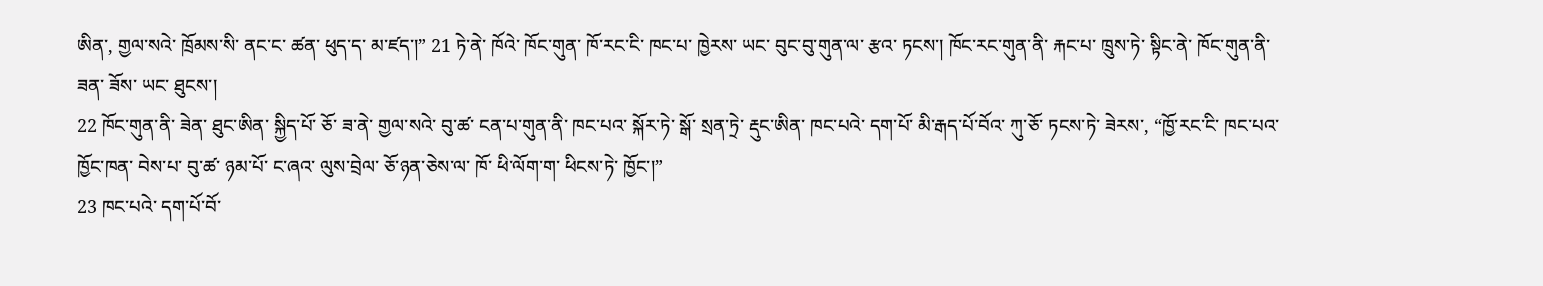ཨིན་, གྱལ་སའེ་ ཁྲོམས་སི་ ནང་ང་ ཚན་ ཕུད་ད་ མ་ཛད་།” 21 ཏེ་ནེ་ ཁོའེ་ ཁོང་གུན་ ཁོ་རང་ངི་ ཁང་པ་ ཁྱེརས་ ཡང་ བུང་བུ་གུན་ལ་ རྩའ་ ཏངས་། ཁོང་རང་གུན་ནི་ རྐང་པ་ ཁྲུས་ཏེ་ སྟིང་ནེ་ ཁོང་གུན་ནི་ ཟན་ ཟོས་ ཡང་ ཐུངས་།
22 ཁོང་གུན་ནི་ ཟེན་ ཐུང་ཨིན་ སྐྱིད་པོ་ ཅོ་ ཟ་ནེ་ གྱལ་སའེ་ བུ་ཚ་ ངན་པ་གུན་ནི་ ཁང་པའ་ སྐོར་ཏེ་ སྒོ་ སྲན་ཏྲེ་ རྡུང་ཨིན་ ཁང་པའེ་ དག་པོ་ མི་རྒད་པོ་བོའ་ ཀུ་ཅོ་ ཏངས་ཏེ་ ཟེརས་, “ཁྱོ་རང་ངི་ ཁང་པའ་ ཁྱོང་ཁན་ བེས་པ་ བུ་ཚ་ ཉམ་པོ་ ང་ཞའ་ ལུས་བྲེལ་ ཅོ་ཉན་ཅེས་ལ་ ཁོ་ ཕི་ལོག་ག་ ཕིངས་ཏེ་ ཁྱོང་།”
23 ཁང་པའེ་ དག་པོ་བོ་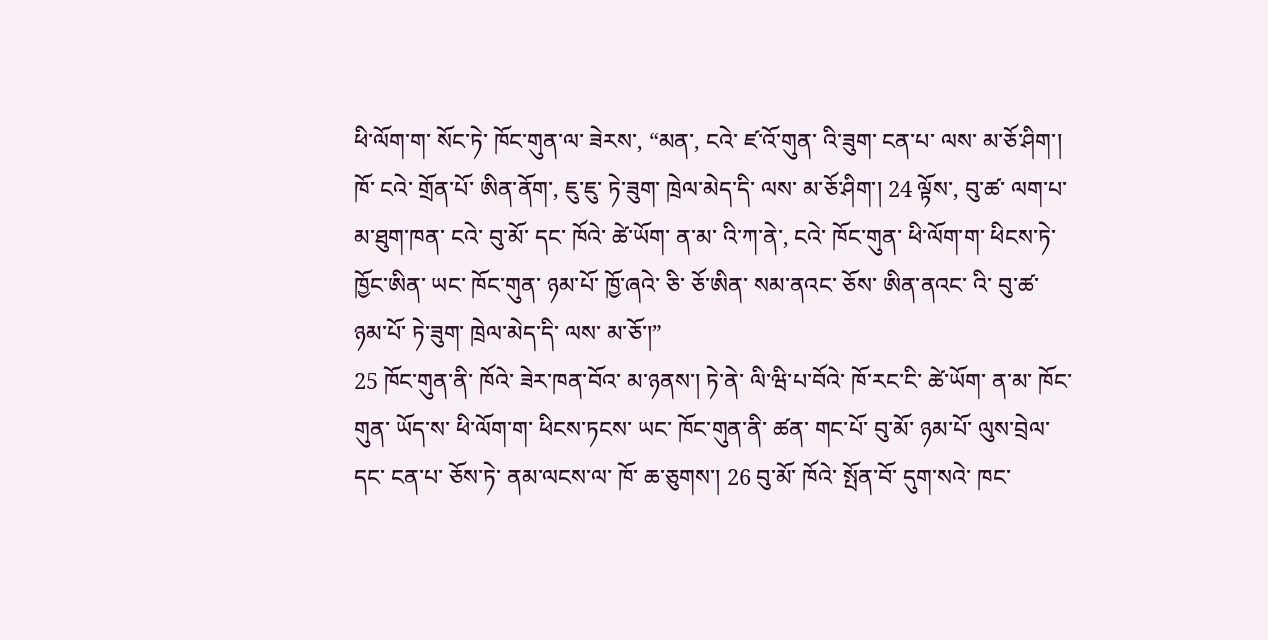ཕི་ལོག་ག་ སོང་ཏེ་ ཁོང་གུན་ལ་ ཟེརས་, “མན་, ངའེ་ ཛ་འོ་གུན་ འི་ཟུག་ ངན་པ་ ལས་ མ་ཅོ་ཤིག་། ཁོ་ ངའེ་ གྲོན་པོ་ ཨིན་ནོག་, ཇུ་ཇུ་ ཏེ་ཟུག་ ཁྲེལ་མེད་དི་ ལས་ མ་ཅོ་ཤིག་། 24 ལྟོས་, བུ་ཚ་ ལག་པ་ མ་ཐུག་ཁན་ ངའེ་ བུ་མོ་ དང་ ཁོའེ་ ཚེ་ཡོག་ ན་མ་ འི་ཀ་ནེ་, ངའེ་ ཁོང་གུན་ ཕི་ལོག་ག་ ཕིངས་ཏེ་ ཁྱོང་ཨིན་ ཡང་ ཁོང་གུན་ ཉམ་པོ་ ཁྱོ་ཞའེ་ ཅི་ ཅོ་ཨིན་ སམ་ནའང་ ཅོས་ ཨིན་ནའང་ འི་ བུ་ཚ་ ཉམ་པོ་ ཏེ་ཟུག་ ཁྲེལ་མེད་དི་ ལས་ མ་ཅོ་།”
25 ཁོང་གུན་ནི་ ཁོའེ་ ཟེར་ཁན་བོའ་ མ་ཉནས་། ཏེ་ནེ་ ལི་ཝི་པ་བོའེ་ ཁོ་རང་ངི་ ཚེ་ཡོག་ ན་མ་ ཁོང་གུན་ ཡོད་ས་ ཕི་ལོག་ག་ ཕིངས་ཏངས་ ཡང་ ཁོང་གུན་ནི་ ཚན་ གང་པོ་ བུ་མོ་ ཉམ་པོ་ ལུས་བྲེལ་ དང་ ངན་པ་ ཅོས་ཏེ་ ནམ་ལངས་ལ་ ཁོ་ ཆ་ཅུགས་། 26 བུ་མོ་ ཁོའེ་ སྤོན་བོ་ དུག་སའེ་ ཁང་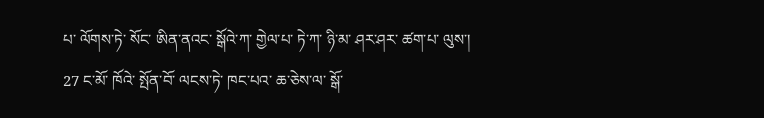པ་ ལོགས་ཏེ་ སོང་ ཨིན་ནའང་ སྒོའེ་ཀ་ གྱེལ་པ་ ཏེ་ཀ་ ཉི་མ་ ཤར་ཤར་ ཚག་པ་ ལུས་།
27 ང་མོ་ ཁོའེ་ སྤོན་བོ་ ལངས་ཏེ་ ཁང་པའ་ ཆ་ཅེས་ལ་ སྒོ་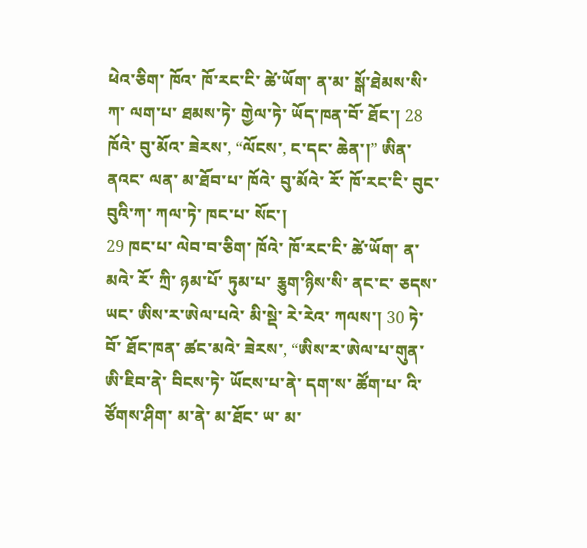ཕེའ་ཅིག་ ཁོའ་ ཁོ་རང་ངི་ ཚེ་ཡོག་ ན་མ་ སྒོ་ཐེམས་སི་ཀ་ ལག་པ་ ཐམས་ཏེ་ གྱེལ་ཏེ་ ཡོད་ཁན་བོ་ ཐོང་། 28 ཁོའེ་ བུ་མོའ་ ཟེརས་, “ལོངས་, ང་དང་ ཆེན་།” ཨིན་ནའང་ ལན་ མ་ཐོབ་པ་ ཁོའེ་ བུ་མོའེ་ རོ་ ཁོ་རང་ངི་ བུང་བུའི་ཀ་ ཀལ་ཏེ་ ཁང་པ་ སོང་།
29 ཁང་པ་ ལེབ་བ་ཅིག་ ཁོའེ་ ཁོ་རང་ངི་ ཚེ་ཡོག་ ན་མའེ་ རོ་ ཀྲི་ ཉམ་པོ་ ཏུམ་པ་ རྕུག་ཉིས་སི་ ནང་ང་ ཅདས་ ཡང་ ཨིས་ར་ཨེལ་པའེ་ མི་སྡེ་ རེ་རེའ་ ཀལས་། 30 ཏེ་བོ་ ཐོང་ཁན་ ཚང་མའེ་ ཟེརས་, “ཨིས་ར་ཨེལ་པ་གུན་ ཨི་ཇིབ་ནེ་ བིངས་ཏེ་ ཡོངས་པ་ནེ་ དག་ས་ ཚོག་པ་ འི་ ཙོགས་ཤིག་ མ་ནེ་ མ་ཐོང་ ཡ་ མ་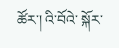ཚོར་། འི་བོའེ་ སྐོར་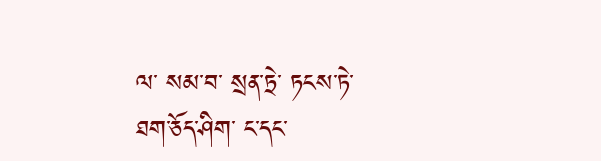ལ་ སམ་བ་ སྲན་ཏྲེ་ ཏངས་ཏེ་ ཐག་ཅོད་ཤིག་ ང་དང་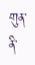གུན་ནི་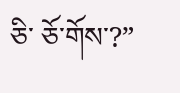ཅི་ ཅོ་གོས་?”